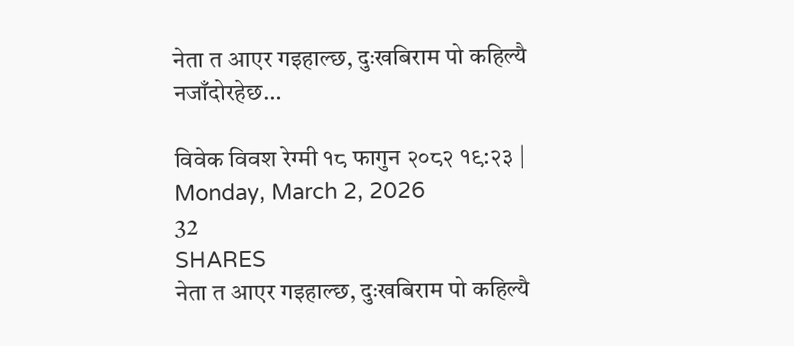नेता त आएर गइहाल्छ, दुःखबिराम पो कहिल्यै नजाँदोरहेछ…

विवेक विवश रेग्मी १८ फागुन २०८२ १९:२३ | Monday, March 2, 2026
32
SHARES
नेता त आएर गइहाल्छ, दुःखबिराम पो कहिल्यै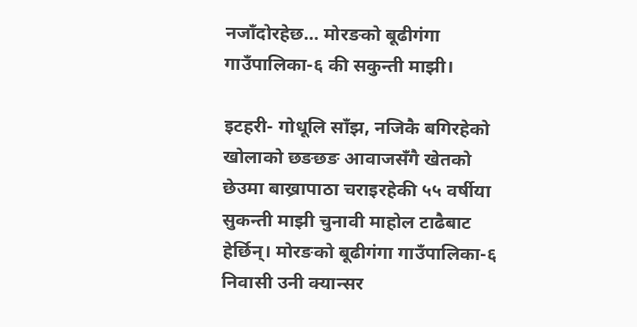नजाँदोरहेछ… मोरङको बूढीगंगा गाउँपालिका-६ की सकुन्ती माझी।

इटहरी- गोधूलि साँझ, नजिकै बगिरहेको खोलाको छङछङ आवाजसँगै खेतको छेउमा बाख्रापाठा चराइरहेकी ५५ वर्षीया सुकन्ती माझी चुनावी माहोल टाढैबाट हेर्छिन्। मोरङको बूढीगंगा गाउँपालिका-६ निवासी उनी क्यान्सर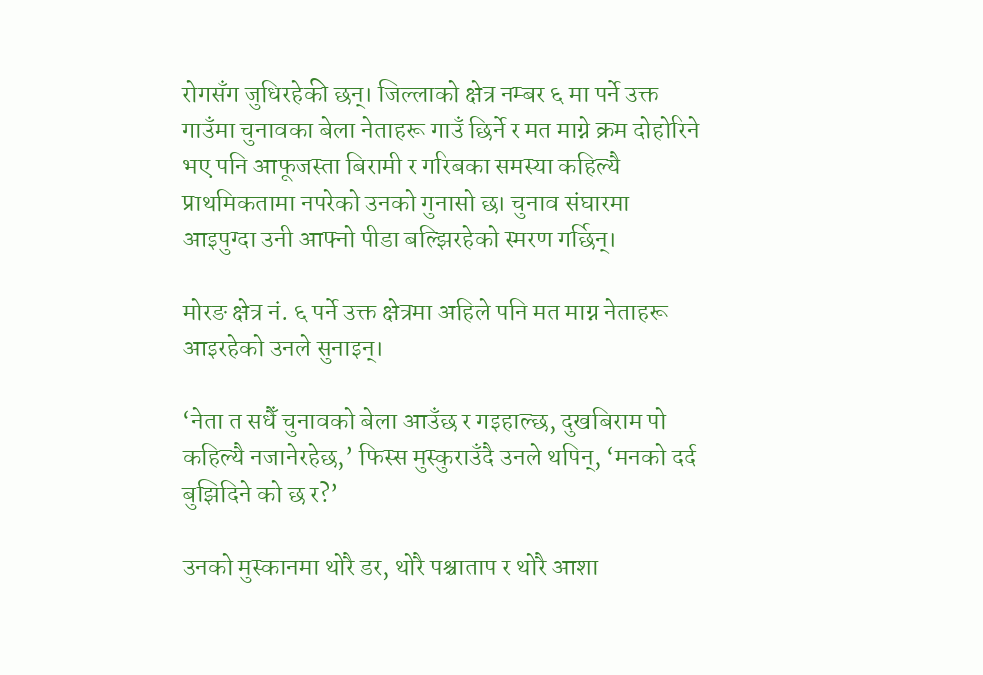रोगसँग जुधिरहेकी छन्। जिल्लाको क्षेत्र नम्बर ६ मा पर्ने उक्त गाउँमा चुनावका बेला नेताहरू गाउँ छिर्ने र मत माग्ने क्रम दोहोरिने भए पनि आफूजस्ता बिरामी र गरिबका समस्या कहिल्यै प्राथमिकतामा नपरेको उनको गुनासो छ। चुनाव संघारमा आइपुग्दा उनी आफ्नो पीडा बल्झिरहेको स्मरण गर्छिन्।

मोरङ क्षेत्र नं. ६ पर्ने उक्त क्षेत्रमा अहिले पनि मत माग्न नेताहरू आइरहेको उनले सुनाइन्।

‘नेता त सधैँ चुनावको बेला आउँछ र गइहाल्छ, दुखबिराम पो कहिल्यै नजानेरहेछ,’ फिस्स मुस्कुराउँदै उनले थपिन्, ‘मनको दर्द बुझिदिने को छ र?’

उनको मुस्कानमा थोरै डर, थोरै पश्चाताप र थोरै आशा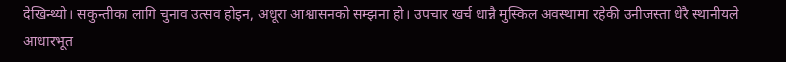देखिन्थ्यो। सकुन्तीका लागि चुनाव उत्सव होइन, अधूरा आश्वासनको सम्झना हो। उपचार खर्च धान्नै मुस्किल अवस्थामा रहेकी उनीजस्ता धेरै स्थानीयले आधारभूत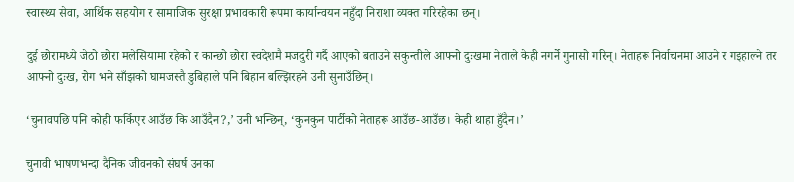स्वास्थ्य सेवा, आर्थिक सहयोग र सामाजिक सुरक्षा प्रभावकारी रूपमा कार्यान्वयन नहुँदा निराशा व्यक्त गरिरहेका छन्।

दुई छोरामध्ये जेठो छोरा मलेसियामा रहेको र कान्छो छोरा स्वदेशमै मजदुरी गर्दै आएको बताउने सकुन्तीले आफ्नो दुःखमा नेताले केही नगर्ने गुनासो गरिन्। नेताहरू निर्वाचनमा आउने र गइहाल्ने तर आफ्नो दुःख, रोग भने साँझको घामजस्तै डुबिहाले पनि बिहान बल्झिरहने उनी सुनाउँछिन्।

‘चुनावपछि पनि कोही फर्किएर आउँछ कि आउँदैन?,’ उनी भन्छिन्, ‘कुनकुन पार्टीको नेताहरू आउँछ-आउँछ। केही थाहा हुँदैन।’

चुनावी भाषणभन्दा दैनिक जीवनको संघर्ष उनका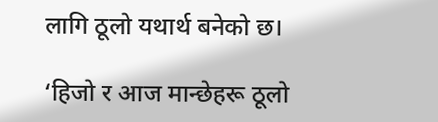लागि ठूलो यथार्थ बनेको छ।

‘हिजो र आज मान्छेहरू ठूलो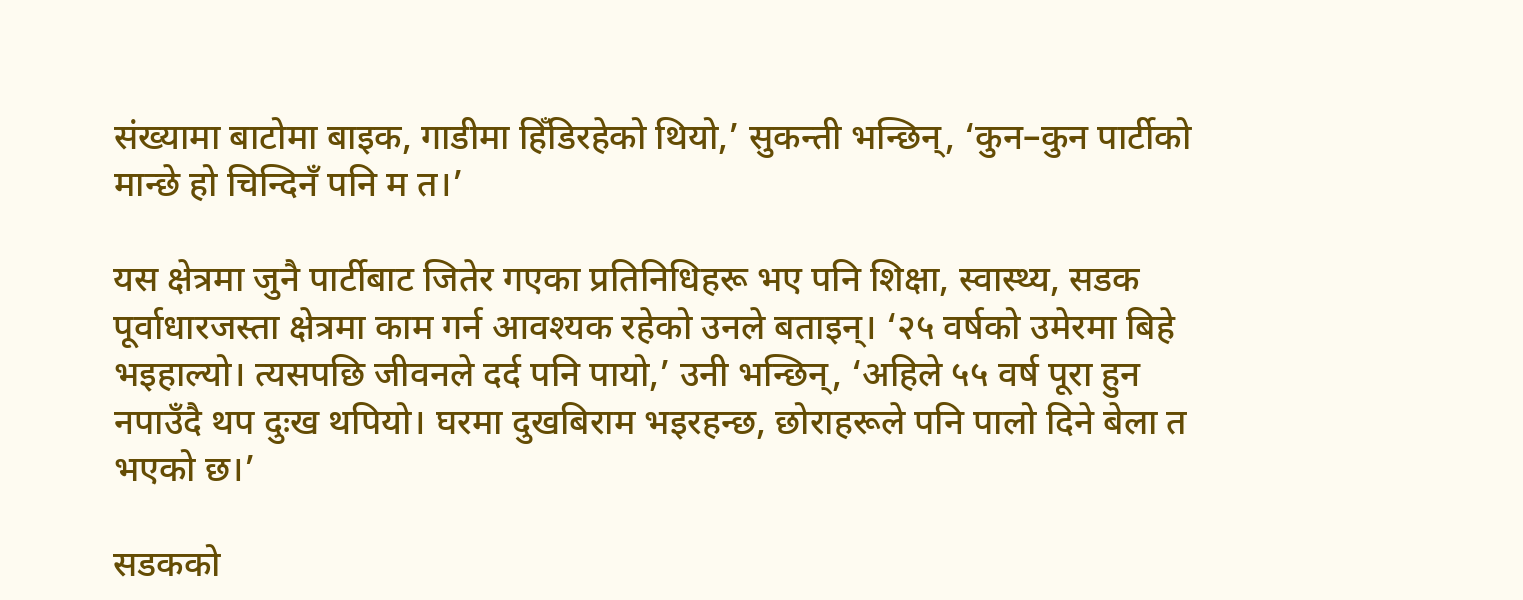संख्यामा बाटोमा बाइक, गाडीमा हिँडिरहेको थियो,’ सुकन्ती भन्छिन्, ‘कुन–कुन पार्टीको मान्छे हो चिन्दिनँ पनि म त।’

यस क्षेत्रमा जुनै पार्टीबाट जितेर गएका प्रतिनिधिहरू भए पनि शिक्षा, स्वास्थ्य, सडक पूर्वाधारजस्ता क्षेत्रमा काम गर्न आवश्यक रहेको उनले बताइन्। ‘२५ वर्षको उमेरमा बिहे भइहाल्यो। त्यसपछि जीवनले दर्द पनि पायो,’ उनी भन्छिन्, ‘अहिले ५५ वर्ष पूरा हुन नपाउँदै थप दुःख थपियो। घरमा दुखबिराम भइरहन्छ, छोराहरूले पनि पालो दिने बेला त भएको छ।’

सडकको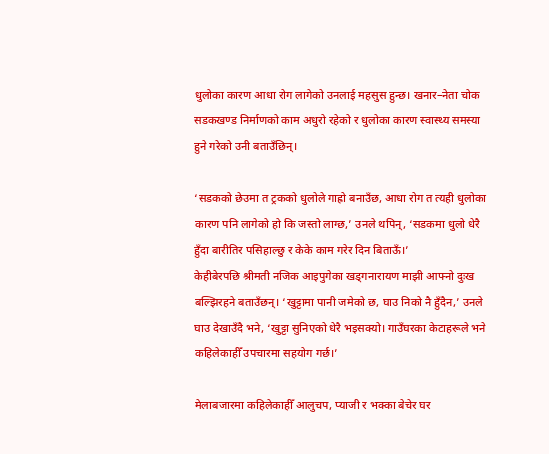धुलोका कारण आधा रोग लागेको उनलाई महसुस हुन्छ। खनार–नेता चोक सडकखण्ड निर्माणको काम अधुरो रहेको र धुलोका कारण स्वास्थ्य समस्या हुने गरेको उनी बताउँछिन्।

‘सडकको छेउमा त ट्रकको धुलोले गाह्रो बनाउँछ, आधा रोग त त्यही धुलोका कारण पनि लागेको हो कि जस्तो लाग्छ,’ उनले थपिन्, ‘सडकमा धुलो धेरै हुँदा बारीतिर पसिहाल्छु र केके काम गरेर दिन बिताऊँ।’
केहीबेरपछि श्रीमती नजिक आइपुगेका खड्गनारायण माझी आफ्नो दुःख बल्झिरहने बताउँछन्। ‘खुट्टामा पानी जमेको छ, घाउ निको नै हुँदैन,’ उनले घाउ देखाउँदै भने, ‘खुट्टा सुनिएको धेरै भइसक्यो। गाउँघरका केटाहरूले भने कहिलेकाहीँ उपचारमा सहयोग गर्छ।’

मेलाबजारमा कहिलेकाहीँ आलुचप, प्याजी र भक्का बेचेर घर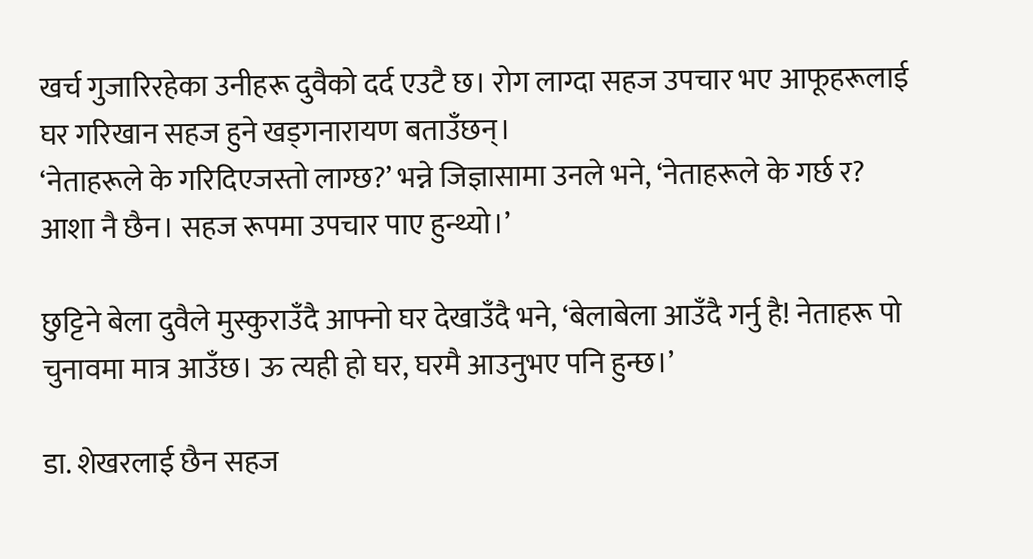खर्च गुजारिरहेका उनीहरू दुवैको दर्द एउटै छ। रोग लाग्दा सहज उपचार भए आफूहरूलाई घर गरिखान सहज हुने खड्गनारायण बताउँछन्।
‘नेताहरूले के गरिदिएजस्तो लाग्छ?’ भन्ने जिज्ञासामा उनले भने, ‘नेताहरूले के गर्छ र? आशा नै छैन। सहज रूपमा उपचार पाए हुन्थ्यो।’

छुट्टिने बेला दुवैले मुस्कुराउँदै आफ्नो घर देखाउँदै भने, ‘बेलाबेला आउँदै गर्नु है! नेताहरू पो चुनावमा मात्र आउँछ। ऊ त्यही हो घर, घरमै आउनुभए पनि हुन्छ।’

डा. शेखरलाई छैन सहज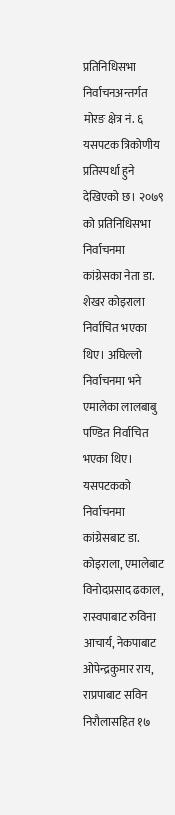प्रतिनिधिसभा निर्वाचनअन्तर्गत मोरङ क्षेत्र नं. ६ यसपटक त्रिकोणीय प्रतिस्पर्धा हुने देखिएको छ। २०७९ को प्रतिनिधिसभा निर्वाचनमा कांग्रेसका नेता डा. शेखर कोइराला निर्वाचित भएका थिए। अघिल्लो निर्वाचनमा भने एमालेका लालबाबु पण्डित निर्वाचित भएका थिए। यसपटकको निर्वाचनमा कांग्रेसबाट डा. कोइराला, एमालेबाट विनोदप्रसाद ढकाल, रास्वपाबाट रुविना आचार्य, नेकपाबाट ओपेन्द्रकुमार राय, राप्रपाबाट सविन निरौलासहित १७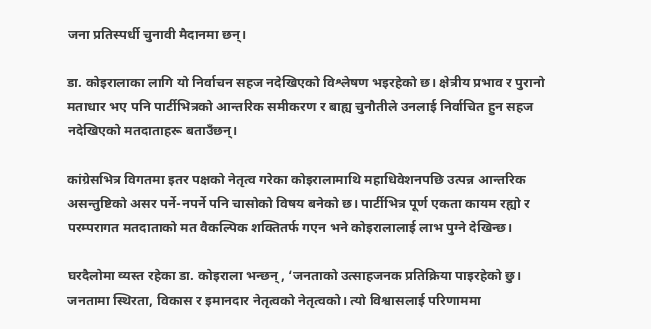जना प्रतिस्पर्धी चुनावी मैदानमा छन्।

डा. कोइरालाका लागि यो निर्वाचन सहज नदेखिएको विश्लेषण भइरहेको छ। क्षेत्रीय प्रभाव र पुरानो मताधार भए पनि पार्टीभित्रको आन्तरिक समीकरण र बाह्य चुनौतीले उनलाई निर्वाचित हुन सहज नदेखिएको मतदाताहरू बताउँछन्।

कांग्रेसभित्र विगतमा इतर पक्षको नेतृत्व गरेका कोइरालामाथि महाधिवेशनपछि उत्पन्न आन्तरिक असन्तुष्टिको असर पर्ने-नपर्ने पनि चासोको विषय बनेको छ। पार्टीभित्र पूर्ण एकता कायम रह्यो र परम्परागत मतदाताको मत वैकल्पिक शक्तितर्फ गएन भने कोइरालालाई लाभ पुग्ने देखिन्छ।

घरदैलोमा व्यस्त रहेका डा. कोइराला भन्छन्, ‘जनताको उत्साहजनक प्रतिक्रिया पाइरहेको छु। जनतामा स्थिरता, विकास र इमानदार नेतृत्वको नेतृत्वको। त्यो विश्वासलाई परिणाममा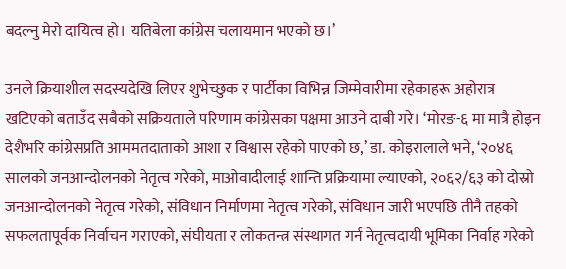बदल्नु मेरो दायित्व हो। यतिबेला कांग्रेस चलायमान भएको छ।’

उनले क्रियाशील सदस्यदेखि लिएर शुभेच्छुक र पार्टीका विभिन्न जिम्मेवारीमा रहेकाहरू अहोरात्र खटिएको बताउँद सबैको सक्रियताले परिणाम कांग्रेसका पक्षमा आउने दाबी गरे। ‘मोरङ-६ मा मात्रै होइन देशैभरि कांग्रेसप्रति आममतदाताको आशा र विश्वास रहेको पाएको छ,’ डा. कोइरालाले भने, ‘२०४६ सालको जनआन्दोलनको नेतृत्व गरेको, माओवादीलाई शान्ति प्रक्रियामा ल्याएको, २०६२/६३ को दोस्रो जनआन्दोलनको नेतृत्व गरेको, संविधान निर्माणमा नेतृत्व गरेको, संविधान जारी भएपछि तीनै तहको सफलतापूर्वक निर्वाचन गराएको, संघीयता र लोकतन्त्र संस्थागत गर्न नेतृत्वदायी भूमिका निर्वाह गरेको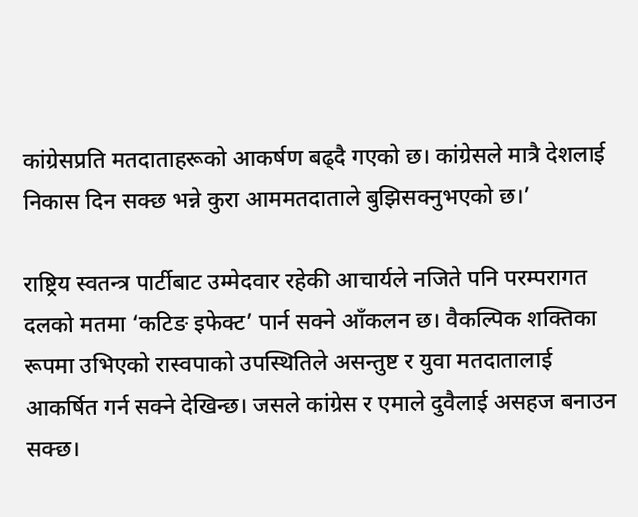कांग्रेसप्रति मतदाताहरूको आकर्षण बढ्दै गएको छ। कांग्रेसले मात्रै देशलाई निकास दिन सक्छ भन्ने कुरा आममतदाताले बुझिसक्नुभएको छ।’

राष्ट्रिय स्वतन्त्र पार्टीबाट उम्मेदवार रहेकी आचार्यले नजिते पनि परम्परागत दलको मतमा ‘कटिङ इफेक्ट’ पार्न सक्ने आँकलन छ। वैकल्पिक शक्तिका रूपमा उभिएको रास्वपाको उपस्थितिले असन्तुष्ट र युवा मतदातालाई आकर्षित गर्न सक्ने देखिन्छ। जसले कांग्रेस र एमाले दुवैलाई असहज बनाउन सक्छ।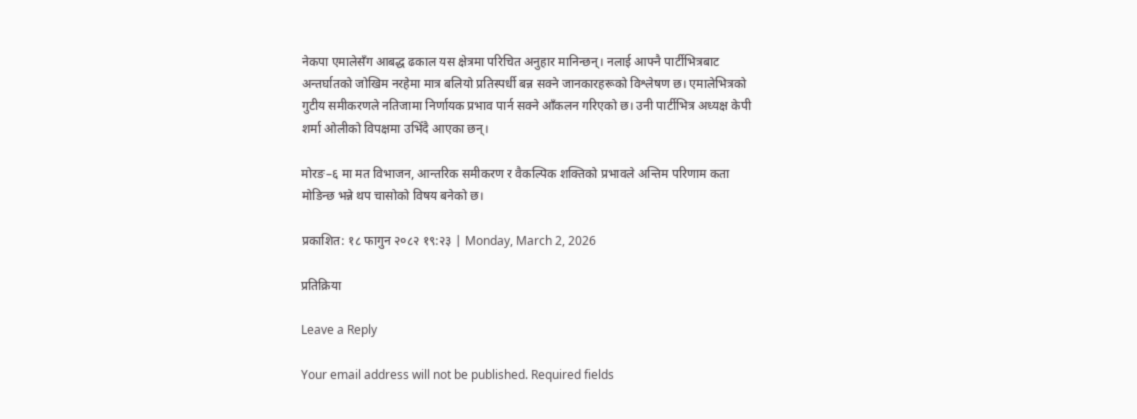नेकपा एमालेसँग आबद्ध ढकाल यस क्षेत्रमा परिचित अनुहार मानिन्छन्। नलाई आफ्नै पार्टीभित्रबाट अन्तर्घातको जोखिम नरहेमा मात्र बलियो प्रतिस्पर्धी बन्न सक्ने जानकारहरूको विश्लेषण छ। एमालेभित्रको गुटीय समीकरणले नतिजामा निर्णायक प्रभाव पार्न सक्ने आँकलन गरिएको छ। उनी पार्टीभित्र अध्यक्ष केपी शर्मा ओलीको विपक्षमा उभिँदै आएका छन्।

मोरङ–६ मा मत विभाजन, आन्तरिक समीकरण र वैकल्पिक शक्तिको प्रभावले अन्तिम परिणाम कता मोडिन्छ भन्ने थप चासोको विषय बनेको छ।

प्रकाशित: १८ फागुन २०८२ १९:२३ | Monday, March 2, 2026

प्रतिक्रिया

Leave a Reply

Your email address will not be published. Required fields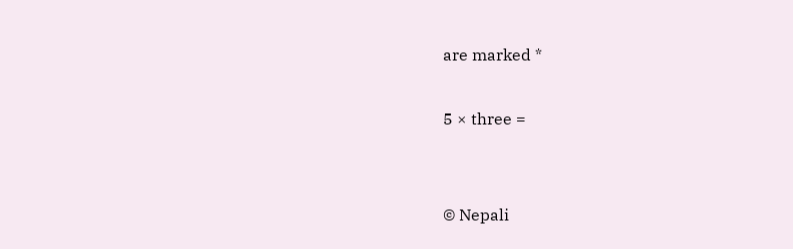are marked *

5 × three =


© Nepali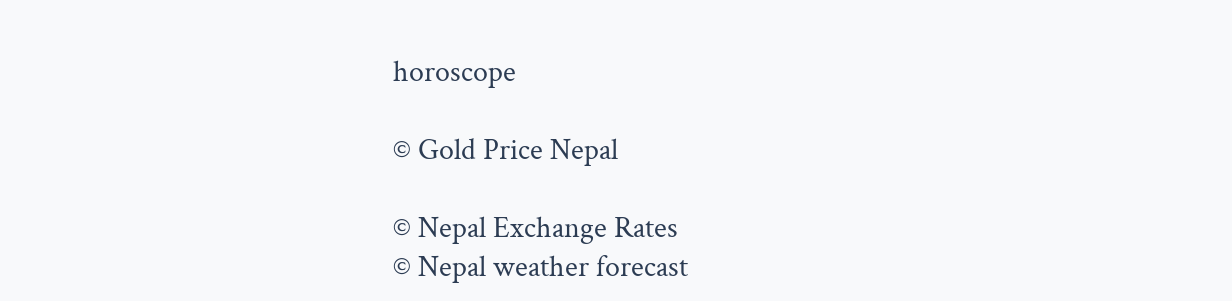horoscope

© Gold Price Nepal

© Nepal Exchange Rates
© Nepal weather forecast